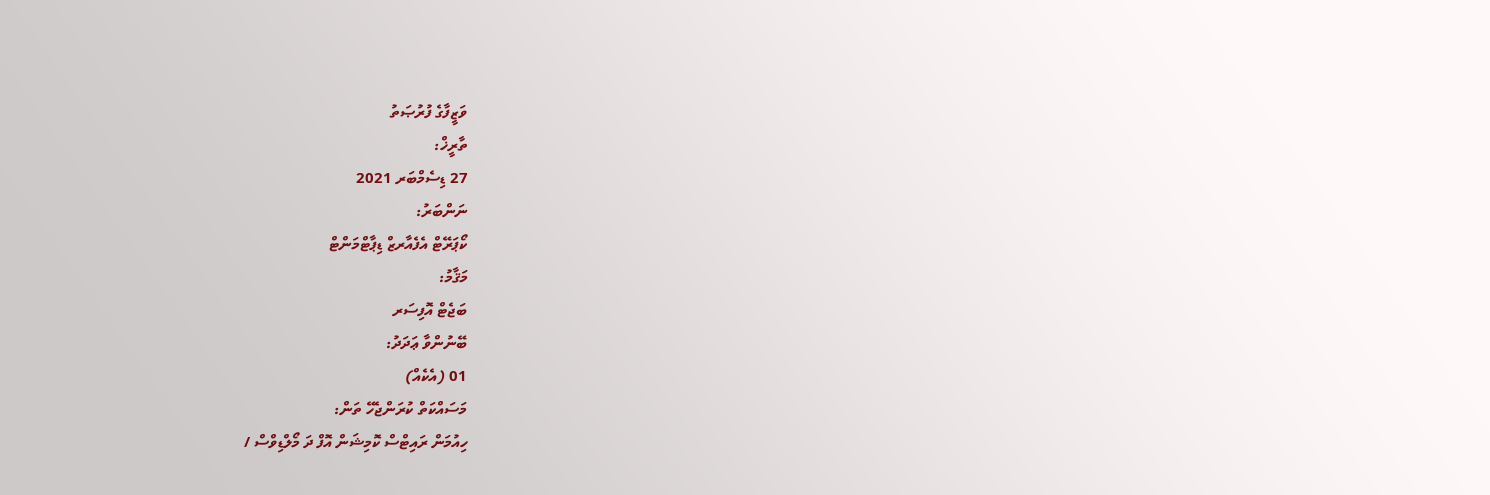ވަޒީފާގެ ފުރުޞަތު
ތާރީޚް:
27 ޑިސެމްބަރ 2021
ނަންބަރު:
ކޯޕަރޭޓް އެފެއާރޒް ޑިޕާޓްމަންޓް
މަޤާމު:
ބަޖެޓް އޮފިސަރ
ބޭނުންވާ ޢަދަދު:
01 (އެކެއް)
މަސައްކަތް ކުރަންޖެހޭ ތަން:
ހިއުމަން ރައިޓްސް ކޮމިޝަން އޮފް ދަ މޯލްޑިވްސް /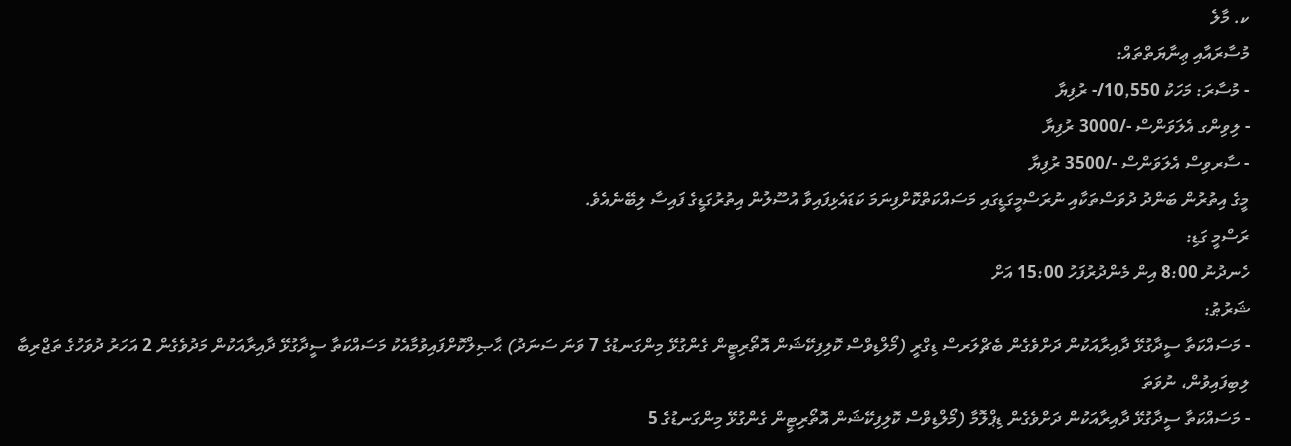ކ. މާލެ
މުސާރައާއި ޢިނާޔަތްތައް:
- މުސާރަ: މަހަކު 10,550/- ރުފިޔާ
- ލިވިންގ އެލަވަންސް -/3000 ރުފިޔާ
- ސާރވިސް އެލަވަންސް -/3500 ރުފިޔާ
މީގެ އިތުރުން ބަންދު ދުވަސްތަކާއި ނުރަސްމީގަޑީގައި މަސައްކަތްކޮށްފިނަމަ ކަޑައެޅިފައިވާ އުސޫލުން އިތުރުގަޑީގެ ފައިސާ ލިބޭނެއެވެ.
ރަސްމީ ގަޑި:
ހެނދުނު 8:00 އިން މެންދުރުފަހު 15:00 އަށް
ޝަރުޠު:
- މަސައްކަތާ ސީދާގުޅޭ ދާއިރާއަކުން ދަށްވެގެން ބެޗްލަރސް ޑިގްރީ (މޯލްޑިވްސް ކޮލިފިކޭޝަން އޮތޯރިޓީން ގެންގުޅޭ މިންގަނޑުގެ 7 ވަނަ ސަނަދު) ޙާޞިލްކޮށްފައިވުމާއެކު މަސައްކަތާ ސީދާގުޅޭ ދާއިރާއަކުން މަދުވެގެން 2 އަހަރު ދުވަހުގެ ތަޖްރިބާ ލިބިފައިވުން، ނުވަތަ
- މަސައްކަތާ ސީދާގުޅޭ ދާއިރާއަކުން ދަށްވެގެން ޑިޕްލޮމާ (މޯލްޑިވްސް ކޮލިފިކޭޝަން އޮތޯރިޓީން ގެންގުޅޭ މިންގަނޑުގެ 5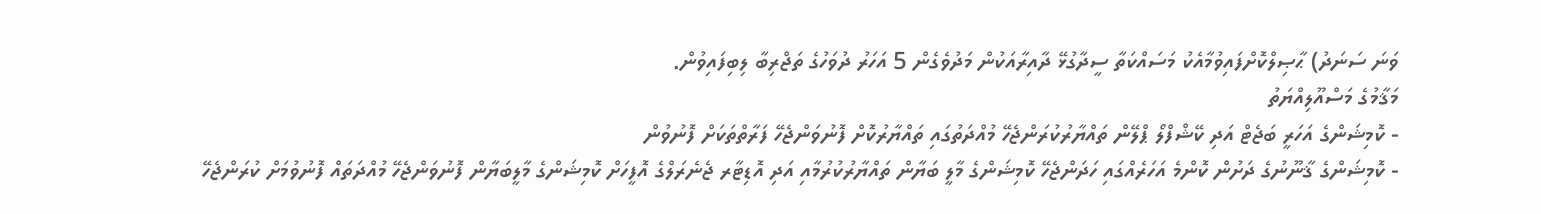ވަނަ ސަނަދު) ޙާޞިލްކޮށްފައިވުމާއެކު މަސައްކަތާ ސީދާގުޅޭ ދާއިރާއަކުން މަދުވެގެން 5 އަހަރު ދުވަހުގެ ތަޖްރިބާ ލިބިފައިވުން.
މަޤާމުގެ މަސްއޫލިއްޔަތު
- ކޮމިޝަންގެ އަހަރީ ބަޖެޓް އަދި ކޭޝްފްލޯ ޕްލޭން ތައްޔާރުކުރަންޖެހޭ މުއްދަތުގައި ތައްޔާރުކޮށް ފޮނުވަންޖެހޭ ފަރާތްތަކަށް ފޮނުވުން
- ކޮމިޝަންގެ ޤާނޫނުގެ ދަށުން ކޮންމެ އަހަރެއްގައި ހަދަންޖެހޭ ކޮމިޝަންގެ މާލީ ބަޔާން ތައްޔާރުކުރުމާއި އަދި އޮޑިޓާރ ޖެނެރަލްގެ އޮފީހަށް ކޮމިޝަންގެ މާލީބަޔާން ފޮނުވަންޖެހޭ މުއްދަތައް ފޮނުވުމަށް ކުރަންޖެހޭ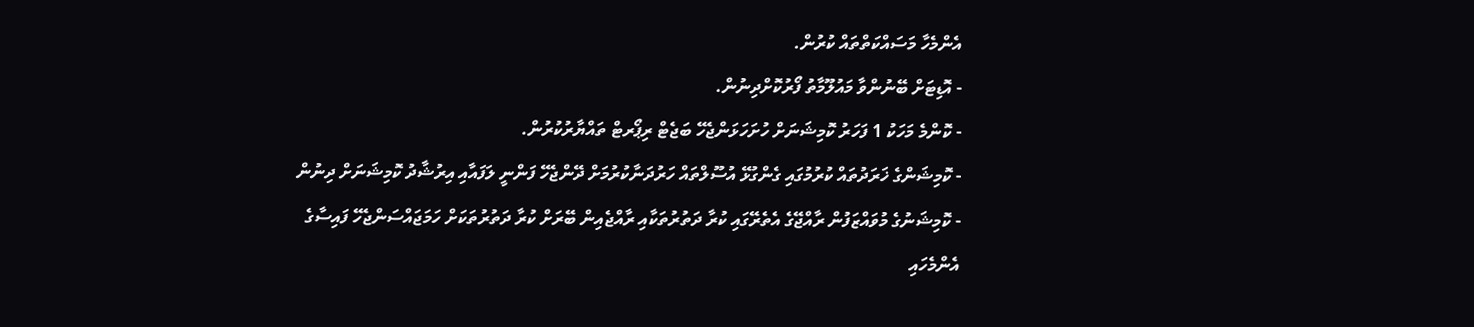އެންމެހާ މަސައްކަތްތައް ކުރުން.
- އޮޑިޓަށް ބޭނުންވާ މައުލޫމާތު ފޯރުކޮށްދިނުން.
- ކޮންމެ މަހަކު 1 ފަހަރު ކޮމިޝަނަށް ހުށަހަޅަންޖެހޭ ބަޖެޓް ރިޕޯރޓް ތައްޔާރުކުރުން.
- ކޮމިޝަންގެ ޚަރަދުތައް ކުރުމުގައި ގެންގުޅޭ އުސޫލްތައް ހަރުދަނާކުރުމަށް ދޭންޖެހޭ ފަންނީ ލަފައާއި އިރުޝާދު ކޮމިޝަނަށް ދިނުން
- ކޮމިޝަނުގެ މުވައްޒަފުން ރާއްޖޭގެ އެތެރޭގައި ކުރާ ދަތުރުތަކާއި ރާއްޖެއިން ބޭރަށް ކުރާ ދަތުރުތަކަށް ހަމަޖައްސަންޖެހޭ ފައިސާގެ އެންމެހައި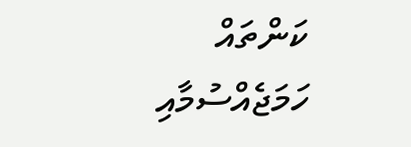ކަންތައް ހަމަޖެއްސުމާއި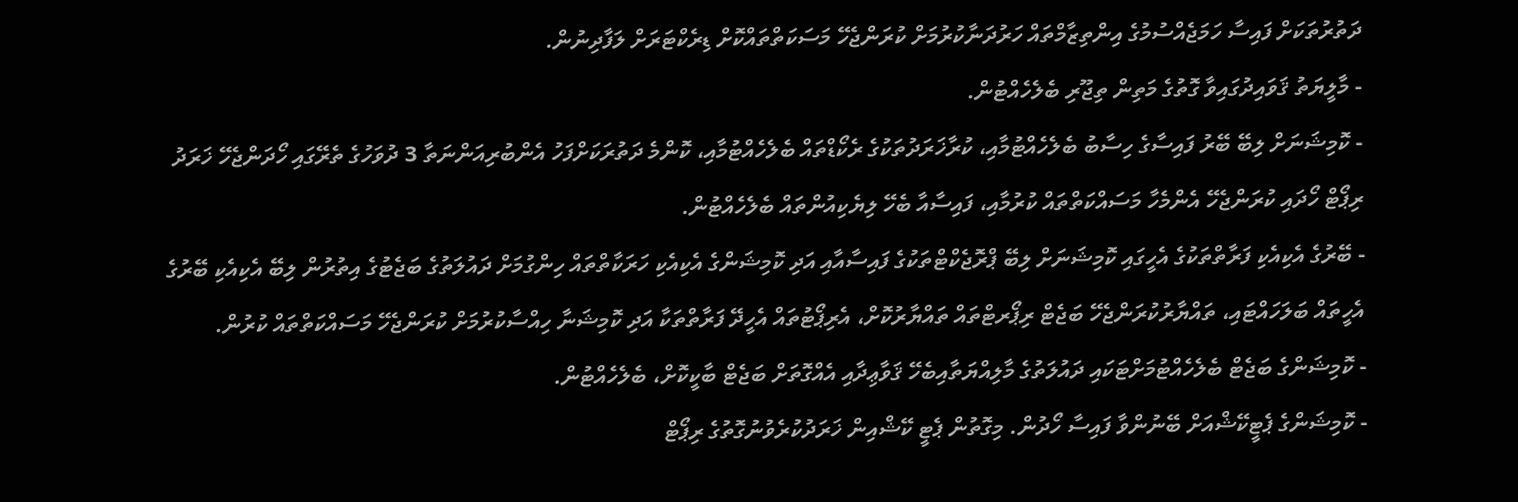ދަތުރުތަކަށް ފައިސާ ހަމަޖެއްސުމުގެ އިންތިޒާމްތައް ހަރުދަނާކުރުމަށް ކުރަންޖެހޭ މަސަކަތްތައްކޮށް ޑިރެކްޓަރަށް ލަފާދިނުން.
- މާލީޔަތު ޤަވައިދުގައިވާ ގޮތުގެ މަތިން ތިޖޫރި ބެލެހެއްޓުން.
- ކޮމިޝަނަށް ލިބޭ ބޭރު ފައިސާގެ ހިސާބު ބެލެހެއްޓުމާއި، ކުރާޚަރަދުތަކުގެ ރެކޯޑްތައް ބެލެހެއްޓުމާއި، ކޮންމެ ދަތުރަކަށްފަހު އެންބުރިއަންނަތާ 3 ދުވަހުގެ ތެރޭގައި ހޯދަންޖެހޭ ޚަރަދު ރިޕޯޓް ހޯދައި ކުރަންޖެހޭ އެންމެހާ މަސައްކަތްތައް ކުރުމާއި، ފައިސާއާ ބެހޭ ލިޔެކިއުންތައް ބެލެހެއްޓުން.
- ބޭރުގެ އެކިއެކި ފަރާތްތަކުގެ އެހީގައި ކޮމިޝަނަށް ލިބޭ ޕްރޮޖެކްޓްތަކުގެ ފައިސާއާއި އަދި ކޮމިޝަންގެ އެކިއެކި ހަރަކާތްތައް ހިންގުމަށް ދައުލަތުގެ ބަޖެޓުގެ އިތުރުން ލިބޭ އެކިއެކި ބޭރުގެ އެހީތައް ބަލަހައްޓައި، ތައްޔާރުކުރަންޖެހޭ ބަޖެޓް ރިޕޯރޓްތައް ތައްޔާރުކޮށް، އެރިޕޯޓުތައް އެހީދޭ ފަރާތްތަކާ އަދި ކޮމިޝަނާ ހިއްސާކުރުމަށް ކުރަންޖެހޭ މަސައްކަތްތައް ކުރުން.
- ކޮމިޝަންގެ ބަޖެޓް ބެލެހެއްޓުމަށްޓަކައި ދައުލަތުގެ މާލިއްޔަތާއިބެހޭ ޤަވާޢިދާއި އެއްގޮތަށް ބަޖެޓް ބާކީކޮށް، ބެލެހެއްޓުން.
- ކޮމިޝަންގެ ޕެޓީކޭޝްއަށް ބޭނުންވާ ފައިސާ ހޯދުން. މިގޮތުން ޕެޓީ ކޭޝްއިން ޚަރަދުކުރެވުނުގޮތުގެ ރިޕޯޓް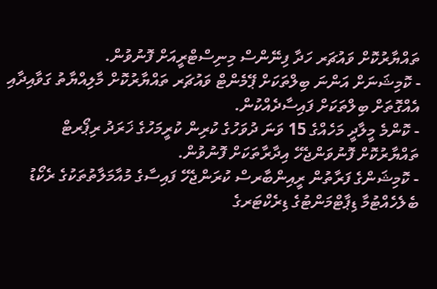ތައްޔާރުކޮށް ވައުޗަރ ހަދާ ފިނޭންސް މިނިސްޓްރީއަށް ފޮނުވުން.
- ކޮމިޝަނަށް އަންނަ ބިލްތަކަށް ޕޭމެންޓް ވައުޗަރ ތައްޔާރުކޮށް މާލިއްޔާތު ގަވާއިދާއި އެއްގޮތަށް ބިލްތަކަށް ފައިސާދެއްކުން.
- ކޮންމެ މީލާދީ މަހެއްގެ 15 ވަނަ ދުވަހުގެ ކުރިން ކުރީމަހުގެ ޚަރަދު ރިޕޯރޓް ތައްޔާރުކޮށް ފޮނުވަންޖެހޭ އިދާރާތަކަށް ފޮނުވުން.
- ކޮމިޝަންގެ ފަރާތުން ރީއިންބާރސް ކުރަންޖެހޭ ފައިސާގެ މުއާމަލާތުތަކުގެ ރެކޯޑު ބެލެހެއްޓުމާ ޑިޕާޓްމަންޓުގެ ޑިރެކްޓަރގެ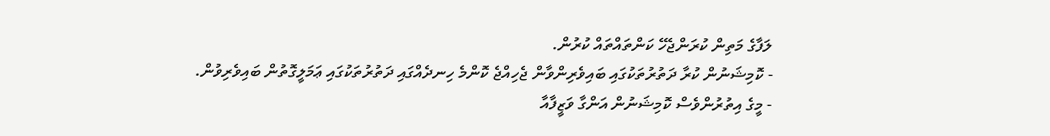ލަފާގެ މަތިން ކުރަންޖެހޭ ކަންތައްތައް ކުރުން.
- ކޮމިޝަނުން ކުރާ ދަތުރުތަކުގައި ބައިވެރިންވާން ޖެހިއްޖެ ކޮންމެ ހިނދެއްގައި ދަތުރުތަކުގައި ޢަމަލީގޮތުން ބައިވެރިވުން.
- މީގެ އިތުރުންވެސް ކޮމިޝަނުން އަންގާ ވަޒީފާއާ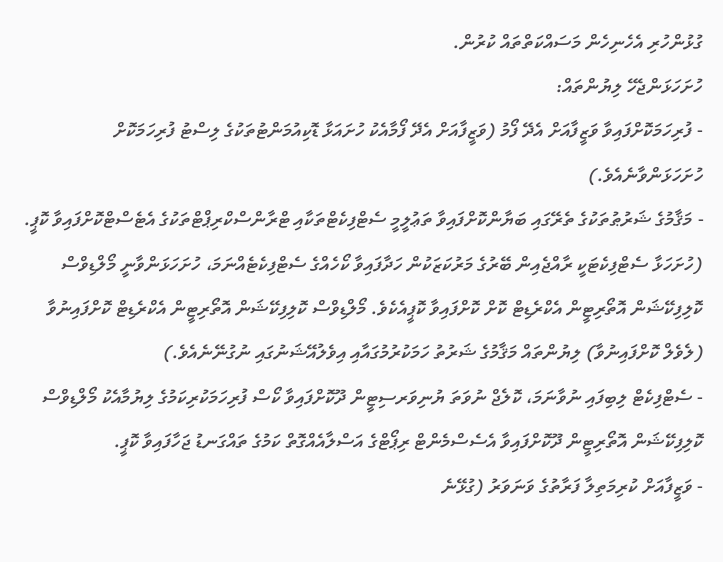ގުޅުންހުރި އެހެނިހެން މަސައްކަތްތައް ކުރުން.
ހުށަހަޅަންޖެހޭ ލިޔުންތައް:
- ފުރިހަމަކޮށްފައިވާ ވަޒީފާއަށް އެދޭ ފޯމު (ވަޒީފާއަށް އެދޭ ފޯމާއެކު ހުށައަޅާ ޑޮކިއުމަންޓުތަކުގެ ލިސްޓު ފުރިހަމަކޮށް ހުށަހަޅަންވާނެއެވެ.)
- މަޤާމުގެ ޝަރުޠުތަކުގެ ތެރޭގައި ބަޔާންކޮށްފައިވާ ތަޢުލީމީ ސެޓްފިކެޓްތަކާއި ޓްރާންސްކްރިޕްޓްތަކުގެ އެޓެސްޓްކޮށްފައިވާ ކޮޕީ. (ހުށަހަޅާ ސެޓްފިކެޓަކީ ރާއްޖެއިން ބޭރުގެ މަރުކަޒަކުން ހަދާފައިވާ ކޯހެއްގެ ސެޓްފިކެޓެއްނަމަ، ހުށަހަޅަންވާނީ މޯލްޑިވްސް ކޮލިފިކޭޝަން އޮތޯރިޓީން އެކްރެޑިޓް ކޮށް ކޮށްފައިވާ ކޮޕީއެކެވެ. މޯލްޑިވްސް ކޮލިފިކޭޝަން އޮތޯރިޓީން އެކްރެޑިޓް ކޮށްފައިނުވާ (ލެވެލް ކޮށްފައިނުވާ) ލިޔުންތައް މަޤާމުގެ ޝަރުތު ހަމަކުރުމުގައާއި އިވެލުއޭޝަނުގައި ނުގުނޭނެއެވެ.)
- ސެޓްފިކެޓް ލިބިފައި ނުވާނަމަ، ކޮލެޖް ނުވަތަ ޔުނިވަރސިޓީން ދޫކޮށްފައިވާ ކޯސް ފުރިހަމަކުރިކަމުގެ ލިޔުމާއެކު މޯލްޑިވްސް ކޮލިފިކޭޝަން އޮތޯރިޓީން ދޫކޮށްފައިވާ އެސެސްމެންޓް ރިޕޯޓްގެ އަސްލާއެއްގޮތް ކަމުގެ ތައްގަނޑު ޖަހާފައިވާ ކޮޕީ.
- ވަޒީފާއަށް ކުރިމަތިލާ ފަރާތުގެ ވަނަވަރު (ގުޅޭނެ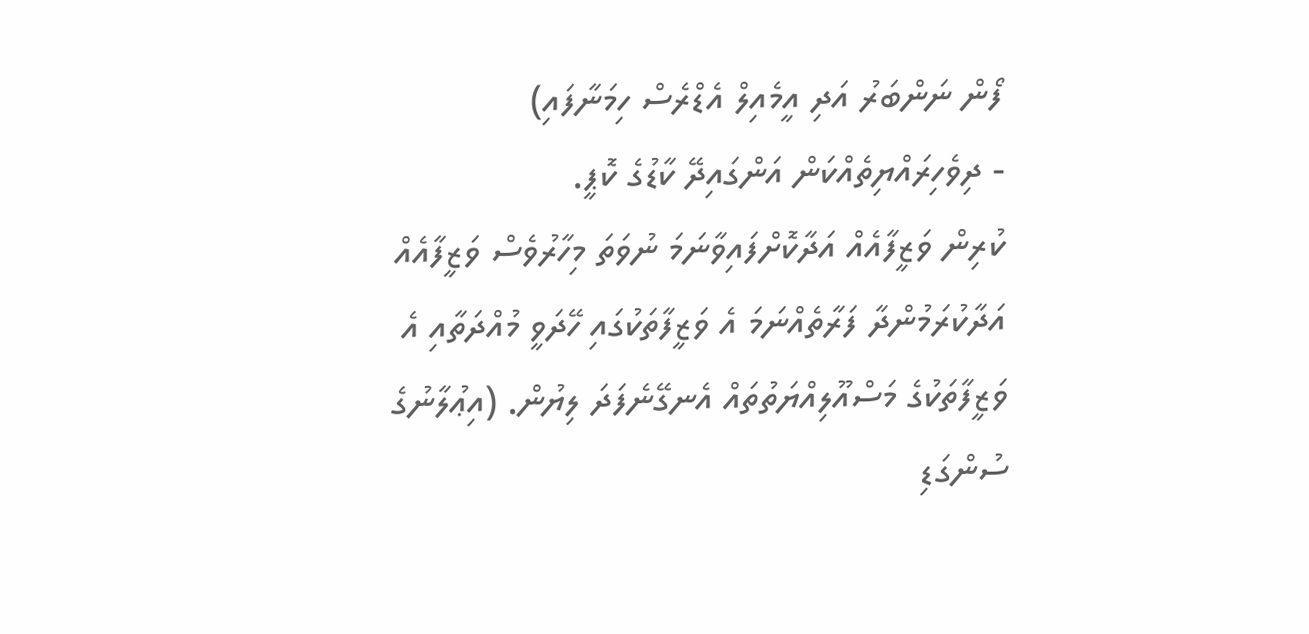ފޯން ނަންބަރު އަދި އީމެއިލް އެޑްރެސް ހިމަނާފައި)
- ދިވެހިރައްޔިތެއްކަން އަންގައިދޭ ކާޑުގެ ކޮޕީ.
ކުރިން ވަޒީފާއެއް އަދާކޮށްފައިވާނަމަ ނުވަތަ މިހާރުވެސް ވަޒީފާއެއް އަދާކުރަމުންދާ ފަރާތެއްނަމަ އެ ވަޒީފާތަކުގައި ހޭދަވީ މުއްދަތާއި އެ ވަޒީފާތަކުގެ މަސްއޫލިއްޔަތުތައް އެނގޭނެފަދަ ލިޔުން. (އިޢުލާނުގެ ސުންގަޑި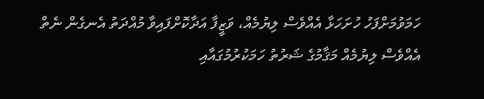ހަމަވުމަށްފަހު ހުށަހަޅާ އެއްވެސް ލިޔުމެއް، ވަޒީފާ އަދާކޮށްފައިވާ މުއްދަތު އެނގެން ނެތް އެއްވެސް ލިޔުމެއް މަޤާމުގެ ޝަރުތު ހަމަކުރުމުގައާއި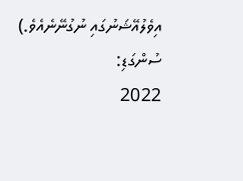އިވެލުއޭޝަނުގައި ނުގުނޭނެއެވެ.)
ސުންގަޑި:
2022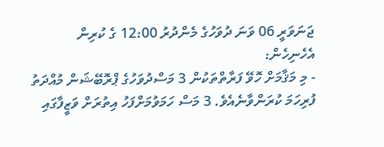ޖަނަވަރީ 06 ވަނަ ދުވަހުގެ މެންދުރު 12:00 ގެ ކުރިން
އެހެނިހެން:
- މި މަޤާމަށް ހޮވޭ ފަރާތްތަކުން 3 މަސްދުވަހުގެ ޕްރޮބޭޝަން މުއްދަތު ފުރިހަމަ ކުރަންވާނެއެވެ. 3 މަސް ހަމަވުމަށްފަހު އިތުރަށް ވަޒީފާގައި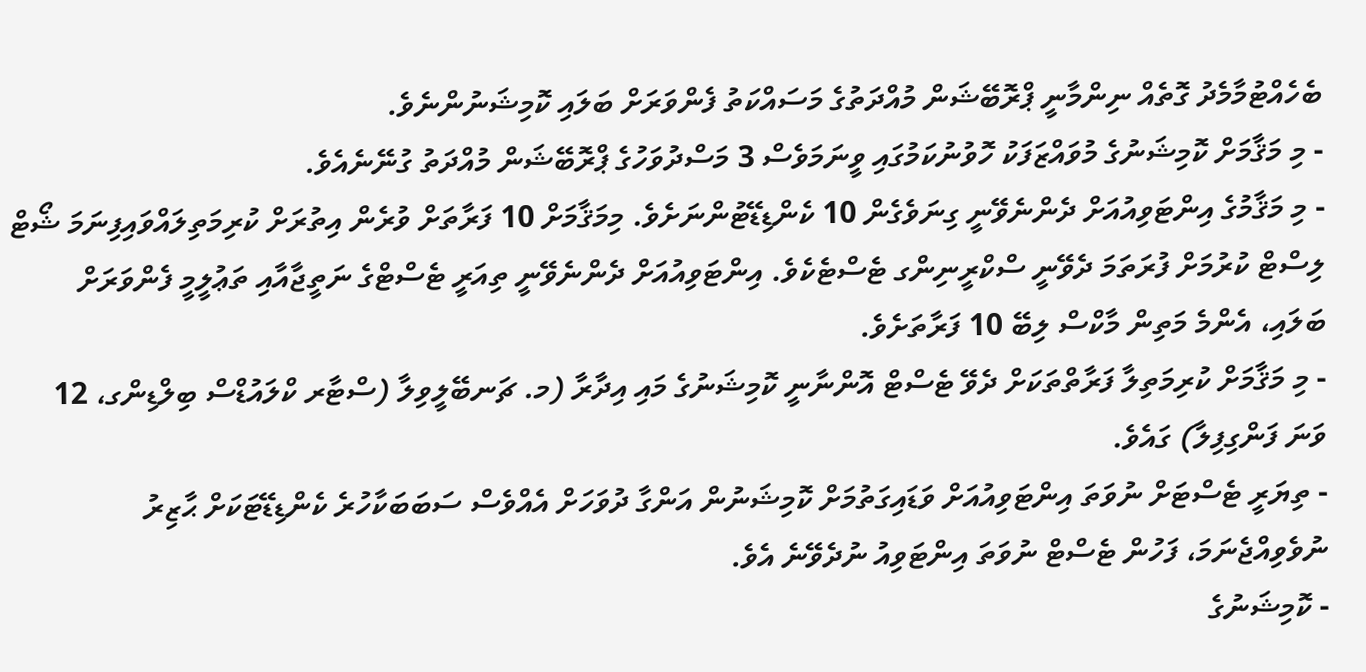ބެހެއްޓުމާމެދު ގޮތެއް ނިންމާނީ ޕްރޮބޭޝަން މުއްދަތުގެ މަސައްކަތު ފެންވަރަށް ބަލައި ކޮމިޝަނުންނެވެ.
- މި މަޤާމަށް ކޮމިޝަނުގެ މުވައްޒަފަކު ހޮވުނުކަމުގައި ވީނަމަވެސް 3 މަސްދުވަހުގެ ޕްރޮބޭޝަން މުއްދަތު ގުނޭނެއެވެ.
- މި މަޤާމުގެ އިންޓަވިއުއަށް ދެންނެވޭނީ ގިނަވެގެން 10 ކެންޑިޑޭޓުންނަށެވެ. މިމަޤާމަށް 10 ފަރާތަށް ވުރެން އިތުރަށް ކުރިމަތިލައްވައިފިނަމަ ޝޯޓް ލިސްޓް ކުރުމަށް ފުރަތަމަ ދެވޭނީ ސްކްރީނިންގ ޓެސްޓެކެވެ. އިންޓަވިއުއަށް ދެންނެވޭނީ ތިއަރީ ޓެސްޓްގެ ނަތީޖާއާއި ތަޢުލީމީ ފެންވަރަށް ބަލައި، އެންމެ މަތިން މާކްސް ލިބޭ 10 ފަރާތަށެވެ.
- މި މަޤާމަށް ކުރިމަތިލާ ފަރާތްތަކަށް ދެވޭ ޓެސްޓް އޮންނާނީ ކޮމިޝަނުގެ މައި އިދާރާ (މ. ޗަނބޭލީވިލާ (ސްޓާރ ކްލައުޑްސް ބިލްޑިންގ، 12 ވަނަ ފަންގިފިލާ) ގައެވެ.
- ތިޔަރީ ޓެސްޓަށް ނުވަތަ އިންޓަވިއުއަށް ވަޑައިގަތުމަށް ކޮމިޝަނުން އަންގާ ދުވަހަށް އެއްވެސް ސަބަބަކާހުރެ ކެންޑިޑޭޓަކަށް ޙާޒިރު ނުވެވިއްޖެނަމަ، ފަހުން ޓެސްޓް ނުވަތަ އިންޓަވިއު ނުދެވޭނެ އެވެ.
- ކޮމިޝަނުގެ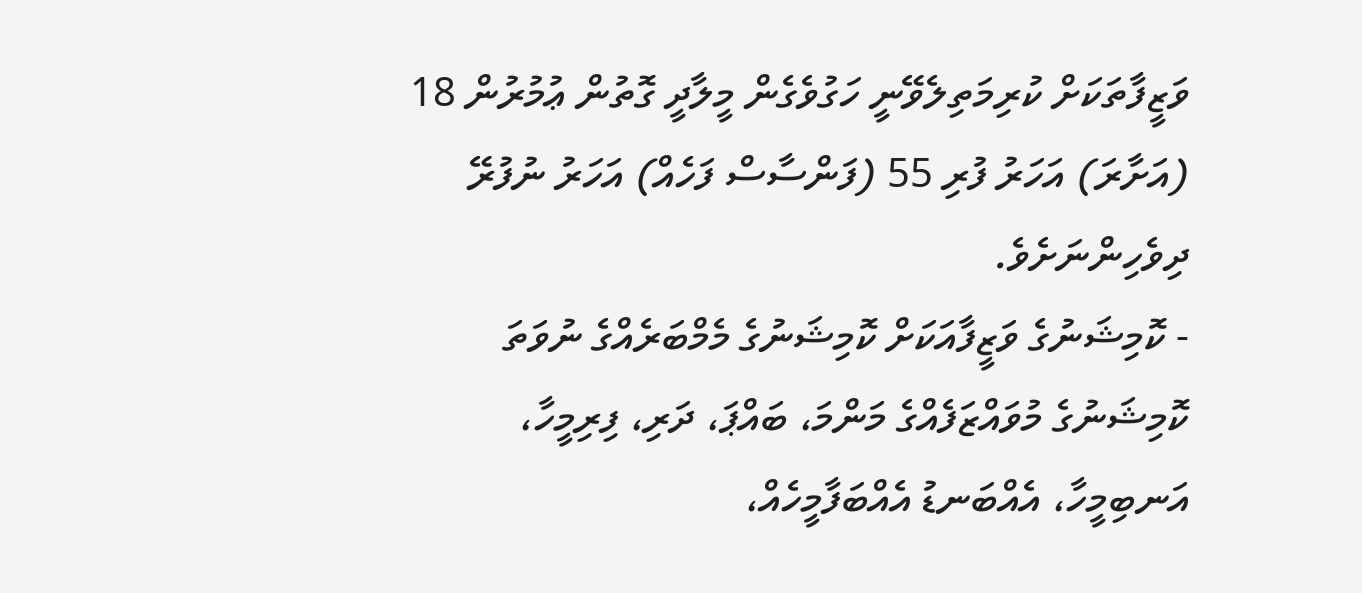ވަޒީފާތަކަށް ކުރިމަތިލެވޭނީ ހަގުވެގެން މީލާދީ ގޮތުން ޢުމުރުން 18 (އަށާރަ) އަހަރު ފުރި 55 (ފަންސާސް ފަހެއް) އަހަރު ނުފުރޭ ދިވެހިންނަށެވެ.
- ކޮމިޝަނުގެ ވަޒީފާއަކަށް ކޮމިޝަނުގެ މެމްބަރެއްގެ ނުވަތަ ކޮމިޝަނުގެ މުވައްޒަފެއްގެ މަންމަ، ބައްޕަ، ދަރި، ފިރިމީހާ، އަނބިމީހާ، އެއްބަނޑު އެއްބަފާމީހެއް،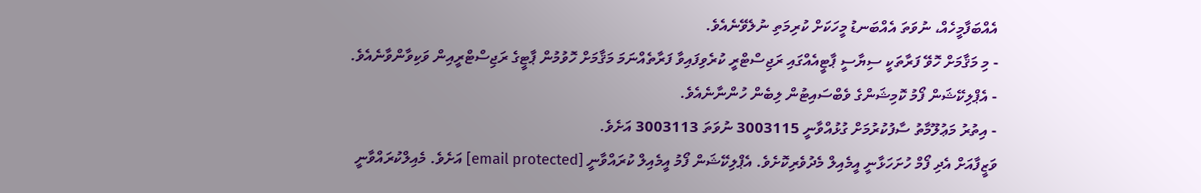އެއްބަފާމީހެއް، ނުވަތަ އެއްބަނޑު މީހަކަށް ކުރިމަތި ނުލެވޭނެއެވެ.
- މި މަޤާމަށް ހޮވޭ ފަރާތަކީ ސިޔާސީ ޕާޓީއެއްގައި ރަޖިސްޓްރީ ކުރެވިފައިވާ ފަރާތެއްނަމަ މަޤާމަށް ހޮވުމުން ޕާޓީގެ ރަޖިސްޓްރީއިން ވަކިވާންވާނެއެވެ.
- އެޕްލިކޭޝަން ފޯމު ކޮމިޝަންގެ ވެބްސައިޓުން ލިބެން ހުންނާނެއެވެ.
- އިތުރު މަޢުލޫމާތު ސާފުކުރުމަށް ގުޅުއްވާނީ 3003115 ނުވަތަ 3003113 އަށެވެ.
ވަޒީފާއަށް އެދި ފޯމް ހުށަހަޅާނީ އީމެއިލް މެދުވެރިކޮށެވެ. އެޕްލިކޭޝަން ފޯމު އީމެއިލް ކުރައްވާނީ [email protected] އަށެވެ. މެއިލްކުރައްވާނީ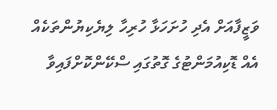ވަޒީފާއަށް އެދި ހުށަހަޅާ ހުރިހާ ލިޔެކިޔުންތަކެއް އެއް ޑޮކިއުމަންޓުގެ ގޮތުގައި ސްކޭންކޮށްފައިވާ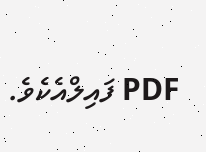PDF ފައިލްއެކެވެ.